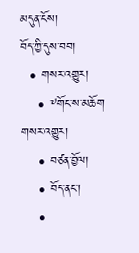མདུན་ངོས།
བོད་ཀྱི་དུས་བབ།
  • གསར་འགྱུར།
    • ༸གོང་ས་མཆོག གསར་འགྱུར།
    • བཙན་བྱོལ།
    • བོད་ནང་།
    •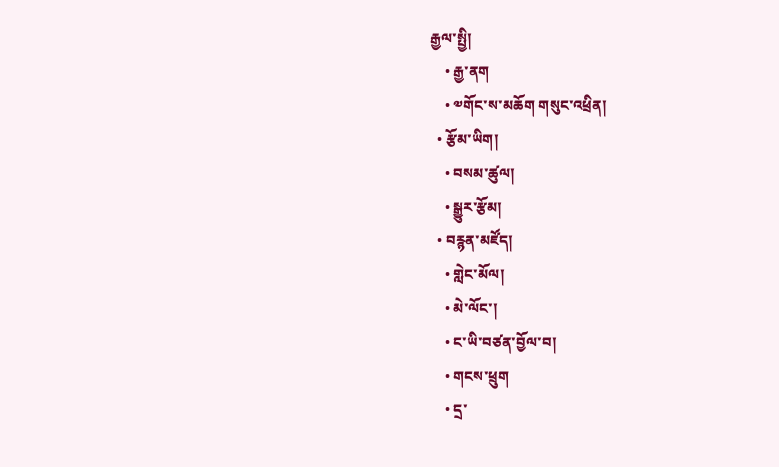རྒྱལ་སྤྱི།
    • རྒྱ་ནག
    • ༧གོང་ས་མཆོག གསུང་འཕྲིན།
  • རྩོམ་ཡིག།
    • བསམ་ཚུལ།
    • སྒྱུར་རྩོམ།
  • བརྙན་མཛོད།
    • གླེང་མོལ།
    • མེ་ལོང་།
    • ང་ཡི་བཙན་བྱོལ་བ།
    • གངས་ཕྲུག
    • དྲ་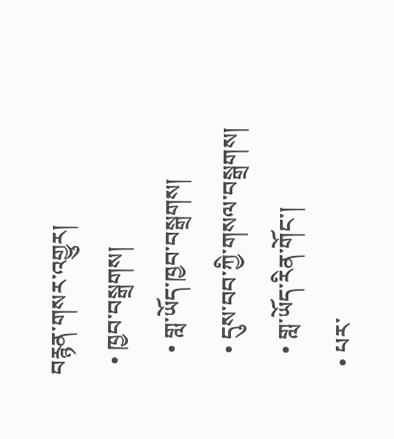བརྙན་གསར་འགྱུར།
  • ཁྱབ་བསྒྲགས།
    • གླ་ཡོད་ཁྱབ་བསྒྲགས།
    • དུས་བབ་ཀྱི་གསལ་བསྒྲགས།
    • གླ་ཡོད་རིན་གོང་།
  • པར་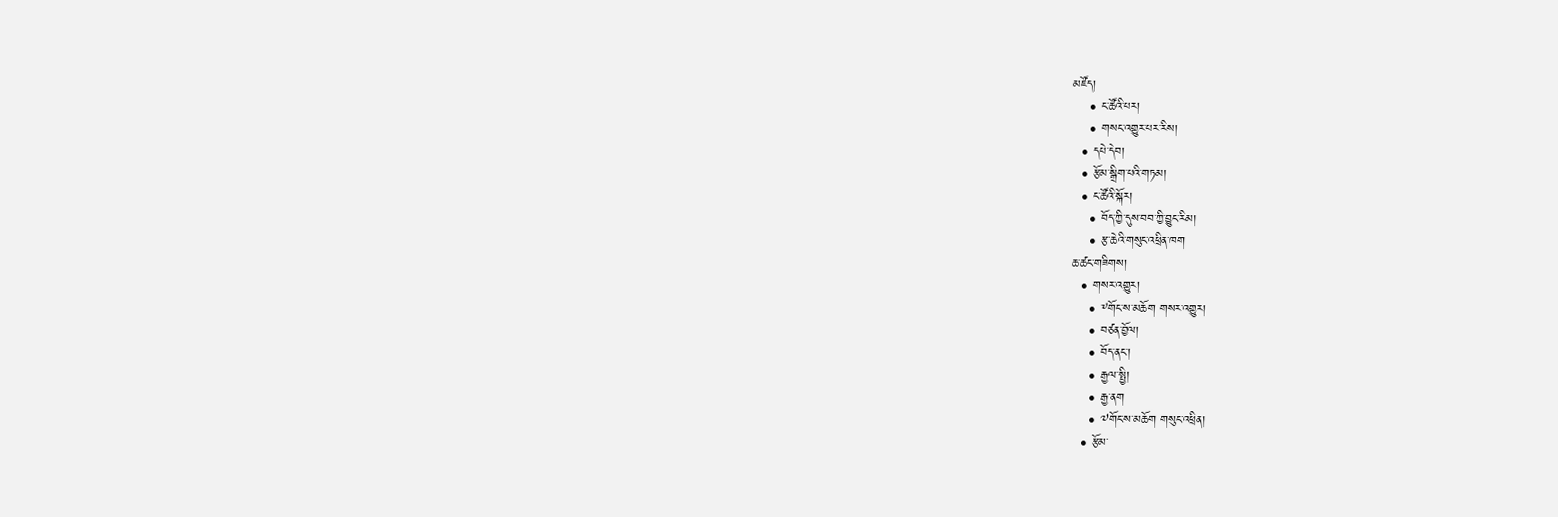མཛོད།
    • ང་ཚོའི་པར།
    • གསང་འགྱུར་པར་རིས།
  • དཔེ་དེབ།
  • རྩོམ་སྒྲིག་པའི་གཏམ།
  • ང་ཚོའི་སྐོར།
    • བོད་ཀྱི་དུས་བབ་ཀྱི་བྱུང་རིམ།
    • རྩ་ཆེའི་གསུང་འཕྲིན་ཁག
ཆ་ཚང་གཟིགས།
  • གསར་འགྱུར།
    • ༸གོང་ས་མཆོག གསར་འགྱུར།
    • བཙན་བྱོལ།
    • བོད་ནང་།
    • རྒྱལ་སྤྱི།
    • རྒྱ་ནག
    • ༧གོང་ས་མཆོག གསུང་འཕྲིན།
  • རྩོམ་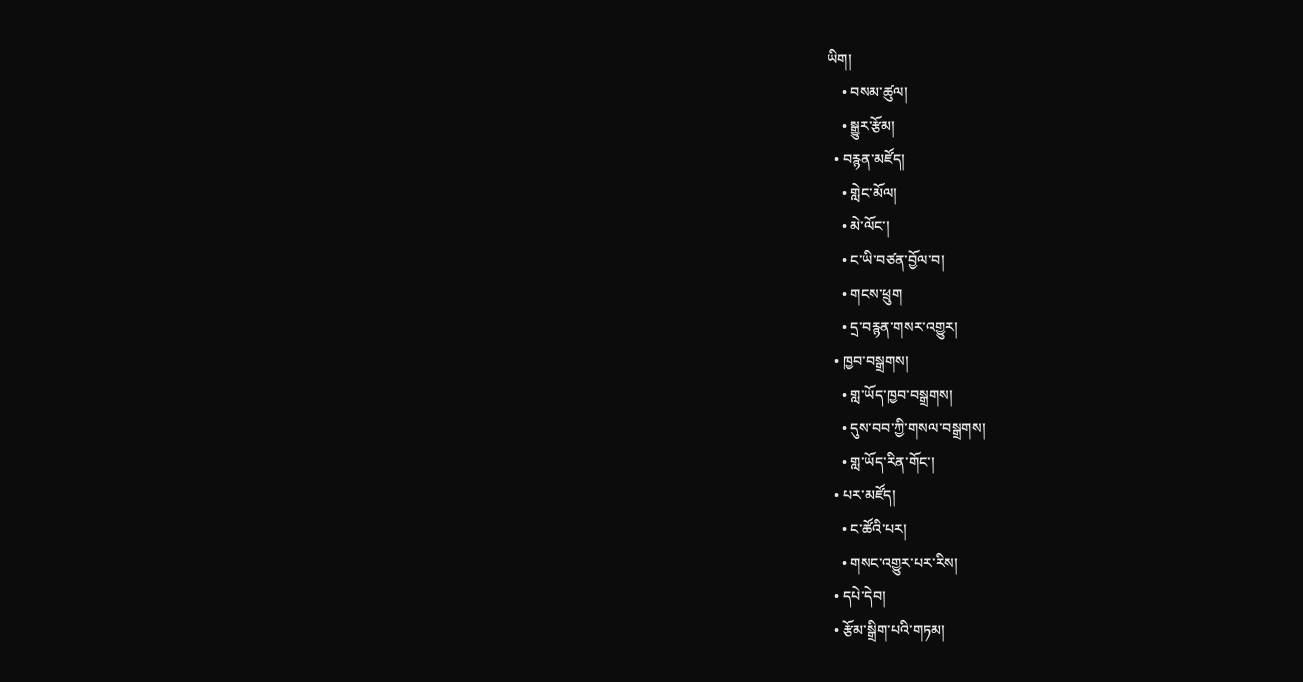ཡིག།
    • བསམ་ཚུལ།
    • སྒྱུར་རྩོམ།
  • བརྙན་མཛོད།
    • གླེང་མོལ།
    • མེ་ལོང་།
    • ང་ཡི་བཙན་བྱོལ་བ།
    • གངས་ཕྲུག
    • དྲ་བརྙན་གསར་འགྱུར།
  • ཁྱབ་བསྒྲགས།
    • གླ་ཡོད་ཁྱབ་བསྒྲགས།
    • དུས་བབ་ཀྱི་གསལ་བསྒྲགས།
    • གླ་ཡོད་རིན་གོང་།
  • པར་མཛོད།
    • ང་ཚོའི་པར།
    • གསང་འགྱུར་པར་རིས།
  • དཔེ་དེབ།
  • རྩོམ་སྒྲིག་པའི་གཏམ།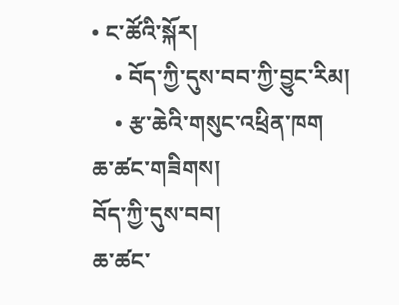• ང་ཚོའི་སྐོར།
    • བོད་ཀྱི་དུས་བབ་ཀྱི་བྱུང་རིམ།
    • རྩ་ཆེའི་གསུང་འཕྲིན་ཁག
ཆ་ཚང་གཟིགས།
བོད་ཀྱི་དུས་བབ།
ཆ་ཚང་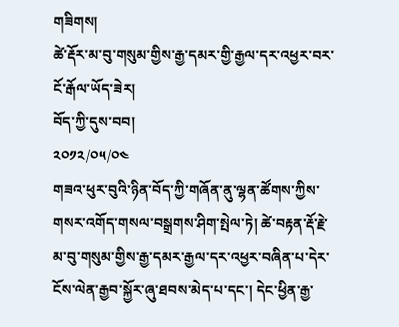གཟིགས།
ཚེ་རྡོར་མ་བུ་གསུམ་གྱིས་རྒྱ་དམར་གྱི་རྒྱལ་དར་འཕྱར་བར་ངོ་རྒོལ་ཡོད་ཟེར།
བོད་ཀྱི་དུས་བབ།
༢༠༡༢/༠༥/༠༤
གཟའ་ཕུར་བུའི་ཉིན་བོད་ཀྱི་གཞོན་ནུ་ལྷན་ཚོགས་ཀྱིས་གསར་འགོད་གསལ་བསྒྲགས་ཤིག་སྤེལ་ཏེ། ཚེ་བརྟན་རྡོ་རྗེ་མ་བུ་གསུམ་གྱིས་རྒྱ་དམར་རྒྱལ་དར་འཕྱར་བཞིན་པ་དེར་ངོས་ལེན་རྒྱབ་སྐྱོར་ཞུ་ཐབས་མེད་པ་དང་། དེང་ཕྱིན་རྒྱ་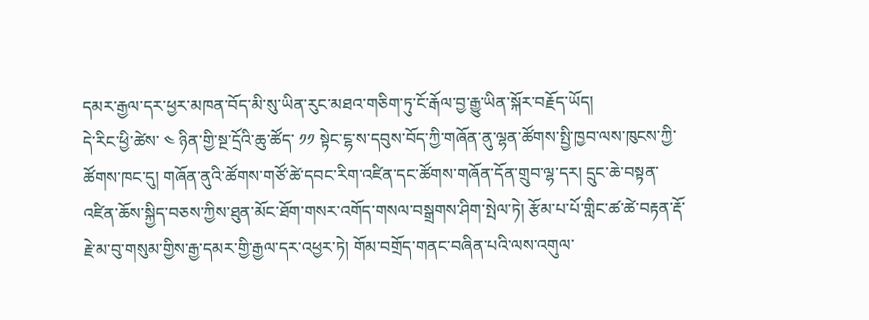དམར་རྒྱལ་དར་ཕྱར་མཁན་བོད་མི་སུ་ཡིན་རུང་མཐའ་གཅིག་ཏུ་ངོ་རྒོལ་བྱ་རྒྱུ་ཡིན་སྐོར་བརྗོད་ཡོད།
དེ་རིང་ཕྱི་ཚེས་ ༤ ཉིན་གྱི་སྔ་དྲོའི་ཆུ་ཚོད་ ༡༡ སྟེང་ངྷ་ས་དབུས་བོད་ཀྱི་གཞོན་ནུ་ལྷན་ཚོགས་སྤྱི་ཁྱབ་ལས་ཁུངས་ཀྱི་ཚོགས་ཁང་དུ། གཞོན་ནུའི་ཚོགས་གཙོ་ཚེ་དབང་རིག་འཛིན་དང་ཚོགས་གཞོན་དོན་གྲུབ་ལྷ་དར། དྲུང་ཆེ་བསྟན་འཛིན་ཆོས་སྐྱིད་བཅས་ཀྱིས་ཐུན་མོང་ཐོག་གསར་འགོད་གསལ་བསྒྲགས་ཤིག་སྤེལ་ཏེ། རྩོམ་པ་པོ་གླིང་ཚ་ཚེ་བརྟན་རྡོ་རྗེ་མ་བུ་གསུམ་གྱིས་རྒྱ་དམར་གྱི་རྒྱལ་དར་འཕྱར་ཏེ། གོམ་བགྲོད་གནང་བཞིན་པའི་ལས་འགུལ་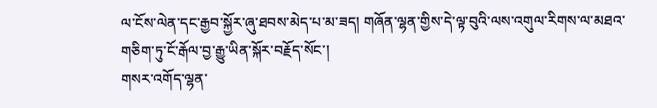ལ་ངོས་ལེན་དང་རྒྱབ་སྐྱོར་ཞུ་ཐབས་མེད་པ་མ་ཟད། གཞོན་ལྷན་གྱིས་དེ་ལྟ་བུའི་ལས་འགུལ་རིགས་ལ་མཐའ་གཅིག་ཏུ་ངོ་རྒོལ་བྱ་རྒྱུ་ཡིན་སྐོར་བརྗོད་སོང་།
གསར་འགོད་ལྷན་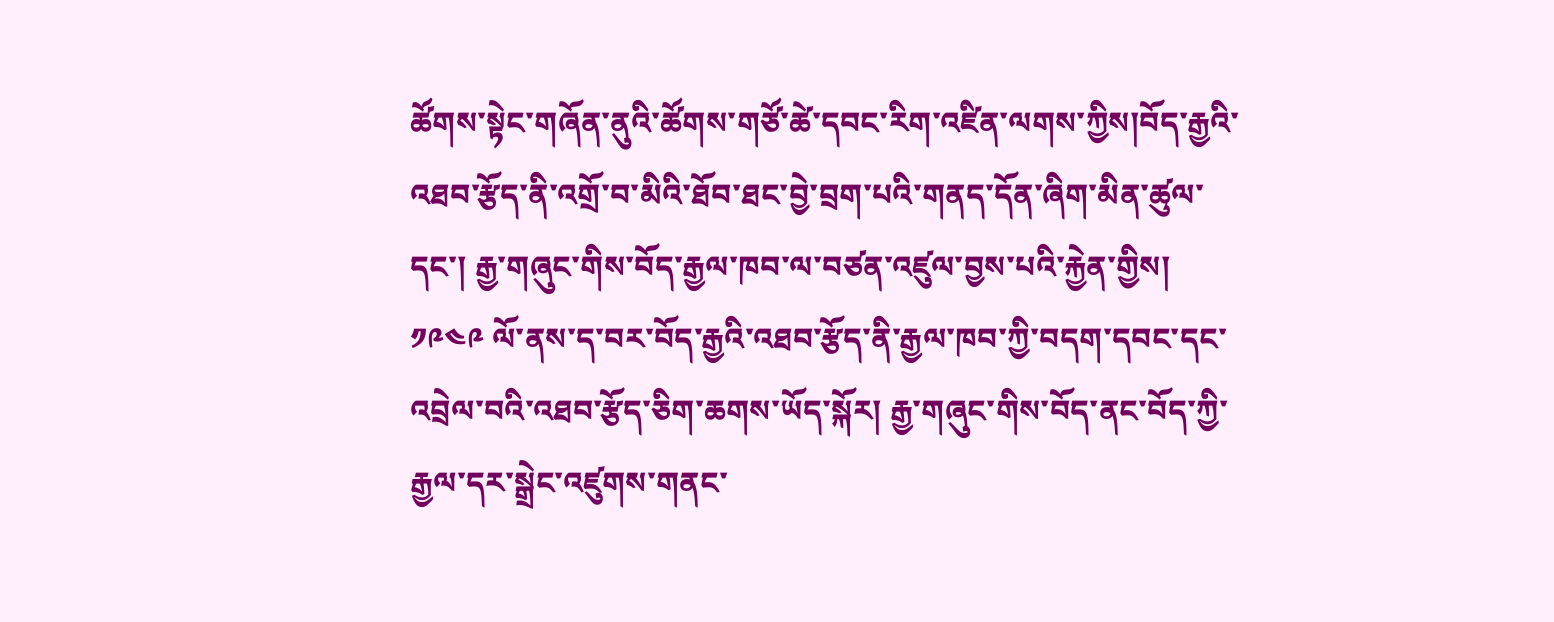ཚོགས་སྟེང་གཞོན་ནུའི་ཚོགས་གཙོ་ཚེ་དབང་རིག་འཛིན་ལགས་ཀྱིས།བོད་རྒྱའི་འཐབ་རྩོད་ནི་འགྲོ་བ་མིའི་ཐོབ་ཐང་བྱེ་བྲག་པའི་གནད་དོན་ཞིག་མིན་ཚུལ་དང་། རྒྱ་གཞུང་གིས་བོད་རྒྱལ་ཁབ་ལ་བཙན་འཛུལ་བྱས་པའི་རྐྱེན་གྱིས། ༡༩༤༩ ལོ་ནས་ད་བར་བོད་རྒྱའི་འཐབ་རྩོད་ནི་རྒྱལ་ཁབ་ཀྱི་བདག་དབང་དང་འབྲེལ་བའི་འཐབ་རྩོད་ཅིག་ཆགས་ཡོད་སྐོར། རྒྱ་གཞུང་གིས་བོད་ནང་བོད་ཀྱི་རྒྱལ་དར་སྒྲེང་འཛུགས་གནང་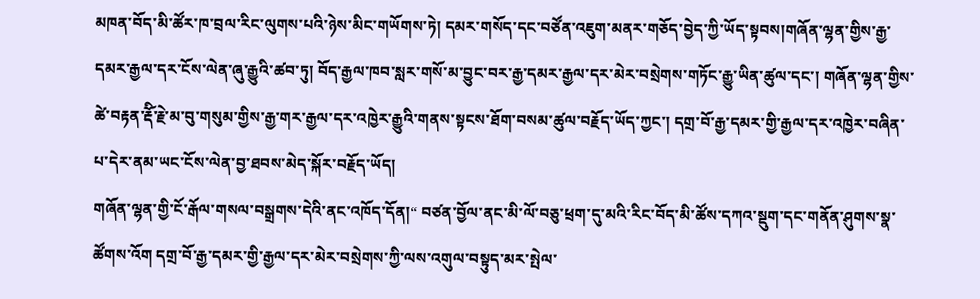མཁན་བོད་མི་ཚོར་ཁ་བྲལ་རིང་ལུགས་པའི་ཉེས་མིང་གཡོགས་ཏེ། དམར་གསོད་དང་བཙོན་འཇུག་མནར་གཅོད་བྱེད་ཀྱི་ཡོད་སྟབས།གཞོན་ལྷན་གྱིས་རྒྱ་དམར་རྒྱལ་དར་ངོས་ལེན་ཞུ་རྒྱུའི་ཚབ་ཏུ། བོད་རྒྱལ་ཁབ་སླར་གསོ་མ་བྱུང་བར་རྒྱ་དམར་རྒྱལ་དར་མེར་བསྲེགས་གཏོང་རྒྱུ་ཡིན་ཚུལ་དང་། གཞོན་ལྷན་གྱིས་ཚེ་བརྟན་རྡོི་རྗེ་མ་བུ་གསུམ་གྱིས་རྒྱ་གར་རྒྱལ་དར་འཁྱེར་རྒྱུའི་གནས་སྟངས་ཐོག་བསམ་ཚུལ་བརྗོད་ཡོད་ཀྱང་། དགྲ་བོ་རྒྱ་དམར་གྱི་རྒྱལ་དར་འཁྱེར་བཞིན་པ་དེར་ནམ་ཡང་ངོས་ལེན་བྱ་ཐབས་མེད་སྐོར་བརྗོད་ཡོད།
གཞོན་ལྷན་གྱི་ངོ་རྒོལ་གསལ་བསྒྲགས་དེའི་ནང་འཁོད་དོན།“ བཙན་བྱོལ་ནང་མི་ལོ་བཅུ་ཕྲག་དུ་མའི་རིང་བོད་མི་ཚོས་དཀའ་སྡུག་དང་གནོན་ཤུགས་སྣ་ཚོགས་འོག དགྲ་བོ་རྒྱ་དམར་གྱི་རྒྱལ་དར་མེར་བསྲེགས་ཀྱི་ལས་འགུལ་བསྟུད་མར་སྤེལ་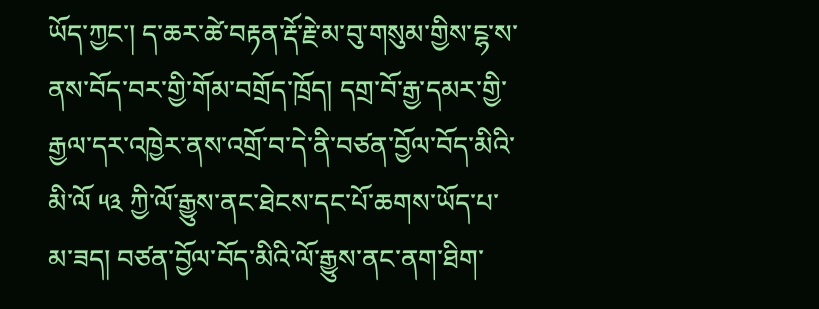ཡོད་ཀྱང་། ད་ཆར་ཚེ་བརྟན་རྡོ་རྗེ་མ་བུ་གསུམ་གྱིས་ངྷ་ས་ནས་བོད་བར་གྱི་གོམ་བགྲོད་ཁྲོད། དགྲ་བོ་རྒྱ་དམར་གྱི་རྒྱལ་དར་འཁྱེར་ནས་འགྲོ་བ་དེ་ནི་བཙན་བྱོལ་བོད་མིའི་མི་ལོ ༥༣ ཀྱི་ལོ་རྒྱུས་ནང་ཐེངས་དང་པོ་ཆགས་ཡོད་པ་མ་ཟད། བཙན་བྱོལ་བོད་མིའི་ལོ་རྒྱུས་ནང་ནག་ཐིག་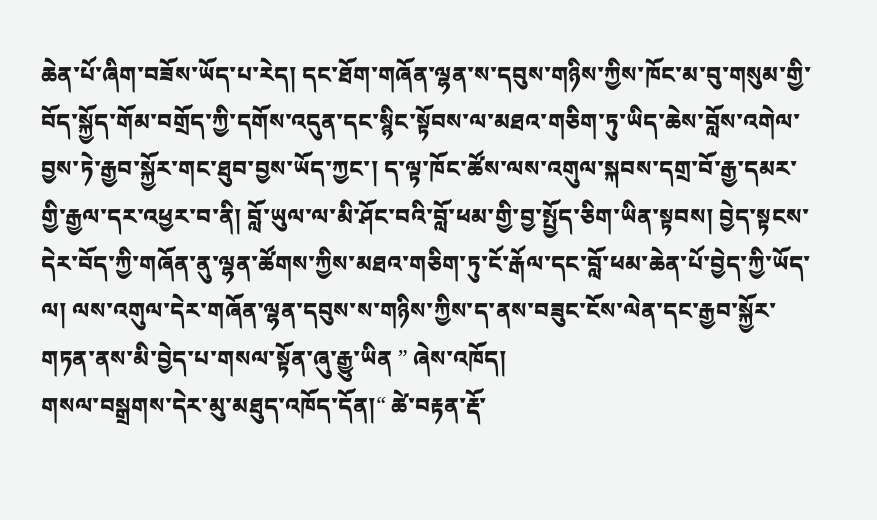ཆེན་པོ་ཞིག་བཟོས་ཡོད་པ་རེད། དང་ཐོག་གཞོན་ལྷན་ས་དབུས་གཉིས་ཀྱིས་ཁོང་མ་བུ་གསུམ་གྱི་བོད་སྐྱོད་གོམ་བགྲོད་ཀྱི་དགོས་འདུན་དང་སྙིང་སྟོབས་ལ་མཐའ་གཅིག་ཏུ་ཡིད་ཆེས་བློས་འགེལ་བྱས་ཏེ་རྒྱབ་སྐྱོར་གང་ཐུབ་བྱས་ཡོད་ཀྱང་། ད་ལྟ་ཁོང་ཚོས་ལས་འགུལ་སྐབས་དགྲ་བོ་རྒྱ་དམར་གྱི་རྒྱལ་དར་འཕྱར་བ་ནི། བློ་ཡུལ་ལ་མི་ཤོང་བའི་བློ་ཕམ་གྱི་བྱ་སྤྱོད་ཅིག་ཡིན་སྟབས། བྱེད་སྟངས་དེར་བོད་ཀྱི་གཞོན་ནུ་ལྷན་ཚོགས་ཀྱིས་མཐའ་གཅིག་ཏུ་ངོ་རྒོལ་དང་བློ་ཕམ་ཆེན་པོ་བྱེད་ཀྱི་ཡོད་ལ། ལས་འགུལ་དེར་གཞོན་ལྷན་དབུས་ས་གཉིས་ཀྱིས་ད་ནས་བཟུང་ངོས་ལེན་དང་རྒྱབ་སྐྱོར་གཏན་ནས་མི་བྱེད་པ་གསལ་སྟོན་ཞུ་རྒྱུ་ཡིན ” ཞེས་འཁོད།
གསལ་བསྒྲགས་དེར་མུ་མཐུད་འཁོད་དོན།“ ཚེ་བརྟན་རྡོ་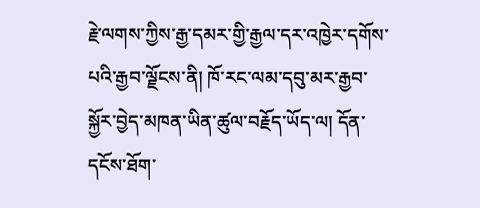རྗེ་ལགས་ཀྱིས་རྒྱ་དམར་གྱི་རྒྱལ་དར་འཁྱེར་དགོས་པའི་རྒྱབ་ལྗོངས་ནི། ཁོ་རང་ལམ་དབུ་མར་རྒྱབ་སྐྱོར་བྱེད་མཁན་ཡིན་ཚུལ་བརྗོད་ཡོད་ལ། དོན་དངོས་ཐོག་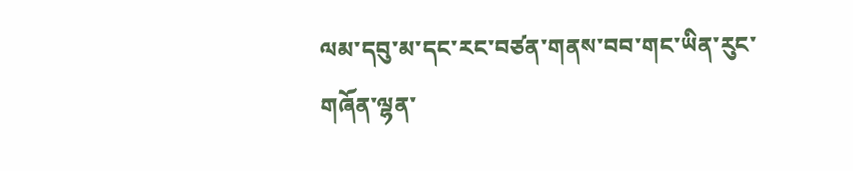ལམ་དབུ་མ་དང་རང་བཙན་གནས་བབ་གང་ཡིན་རུང་གཞོན་ལྷན་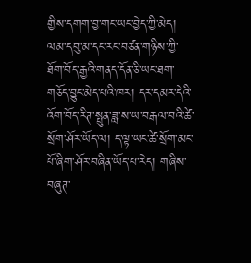གྱིས་དགག་བྱ་གང་ཡང་བྱེད་ཀྱི་མེད། ལམ་དབུ་མ་དང་རང་བཙན་གཉིས་ཀྱི་ཐོག་བོད་རྒྱའི་གནད་དོན་ཅི་ཡང་ཐག་གཅོད་བྱུང་མེད་པའི་ཁར། དར་དམར་དེའི་འོག་བོད་རིཊ་སྤུན་ཟླ་ས་ཡ་བརྒལ་བའི་ཚེ་སྲོག་ཤོར་ཡོད་ལ། ད་ལྟ་ཡང་ཚེ་སྲོག་མང་པོ་ཞིག་ཤོར་བཞིན་ཡོད་པ་རེད། གཞིས་བཞུཊ་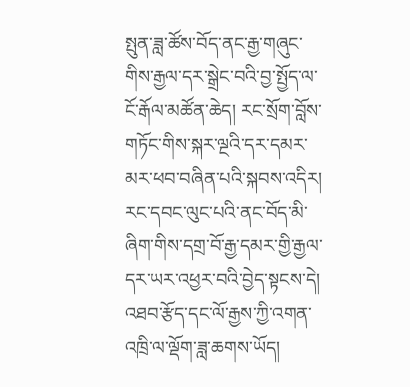སྤུན་ཟླ་ཚོས་བོད་ནང་རྒྱ་གཞུང་གིས་རྒྱལ་དར་སྒྲེང་བའི་བྱ་སྤྱོད་ལ་ངོ་རྒོལ་མཚོན་ཆེད། རང་སྲོག་བློས་གཏོང་གིས་སྐར་ལྔའི་དར་དམར་མར་ཕབ་བཞིན་པའི་སྐབས་འདིར། རང་དབང་ལུང་པའི་ནང་བོད་མི་ཞིག་གིས་དགྲ་བོ་རྒྱ་དམར་གྱི་རྒྱལ་དར་ཡར་འཕྱར་བའི་བྱེད་སྟངས་དེ། འཐབ་རྩོད་དང་ལོ་རྒྱས་ཀྱི་འགན་འཁྲི་ལ་ལྡོག་ཟླ་ཆགས་ཡོད།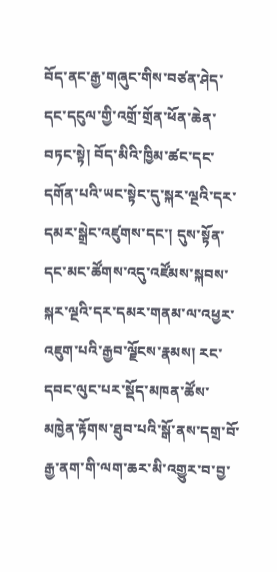བོད་ནང་རྒྱ་གཞུང་གིས་བཙན་ཤེད་དང་དངུལ་གྱི་འགྲོ་གྲོན་ཕོན་ཆེན་བཏང་སྟེ། བོད་མིའི་ཁྱིམ་ཚང་དང་དགོན་པའི་ཡང་སྟེང་དུ་སྐར་ལྔའི་དར་དམར་སྒྲེང་འཛུགས་དང་། དུས་སྟོན་དང་མང་ཚོགས་འདུ་འཛོམས་སྐབས་སྐར་ལྔའི་དར་དམར་གནམ་ལ་འཕྱར་འཇུག་པའི་རྒྱབ་ལྗོངས་རྣམས། རང་དབང་ལུང་པར་སྡོད་མཁན་ཚོས་མཁྱེན་རྟོགས་ཐུབ་པའི་སྒོ་ནས་དགྲ་བོ་རྒྱ་ནག་གི་ལག་ཆར་མི་འགྱུར་བ་བྱ་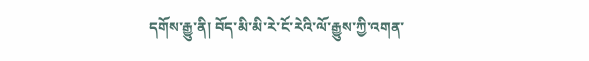དགོས་རྒྱུ་ནི། བོད་མི་མི་རེ་ངོ་རེའི་ལོ་རྒྱུས་ཀྱི་འགན་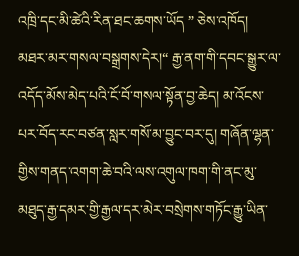འཁྲི་དང་མི་ཚེའི་རིན་ཐང་ཆགས་ཡོད ” ཅེས་འཁོད།
མཐར་མར་གསལ་བསྒྲགས་དེར།“ རྒྱ་ནག་གི་དབང་སྒྱུར་ལ་འདོད་མོས་མེད་པའི་ངོ་བོ་གསལ་སྟོན་བྱ་ཆེད། མ་འོངས་པར་བོད་རང་བཙན་སླར་གསོ་མ་བྱུང་བར་དུ། གཞོན་ལྷན་གྱིས་གནད་འགག་ཆེ་བའི་ལས་འགུལ་ཁག་གི་ནང་མུ་མཐུད་རྒྱ་དམར་གྱི་རྒྱལ་དར་མེར་བསྲེགས་གཏོང་རྒྱུ་ཡིན་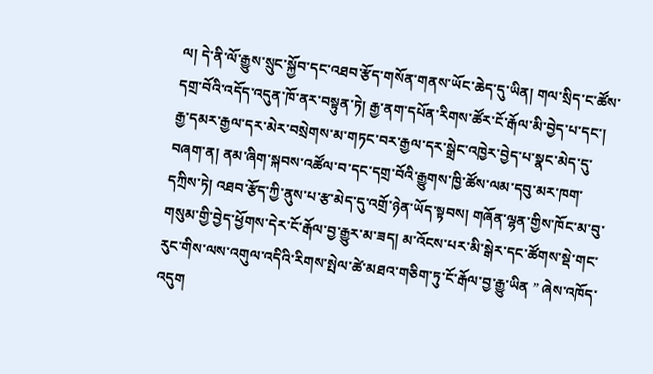ལ། དེ་ནི་ལོ་རྒྱུས་སྲུང་སྐྱོབ་དང་འཐབ་རྩོད་གསོན་གནས་ཡོང་ཆེད་དུ་ཡིན། གལ་སྲིད་ང་ཚོས་དགྲ་བོའི་འདོད་འདུན་ཁོ་ནར་བསྟུན་ཏེ། རྒྱ་ནག་དཔོན་རིགས་ཚོར་ངོ་རྒོལ་མི་བྱེད་པ་དང་། རྒྱ་དམར་རྒྱལ་དར་མེར་བསྲེགས་མ་གཏང་བར་རྒྱལ་དར་སྒྲེང་འཁྱེར་བྱེད་པ་སྣང་མེད་དུ་བཞག་ན། ནམ་ཞིག་སྐབས་འཚོལ་བ་དང་དགྲ་བོའི་རྒྱུགས་ཁྱི་ཚོས་ལམ་དབུ་མར་ཁག་དཀྲིས་ཏེ། འཐབ་རྩོད་ཀྱི་ནུས་པ་རྩ་མེད་དུ་འགྲོ་ཉེན་ཡོད་སྟབས། གཞོན་ལྷན་གྱིས་ཁོང་མ་བུ་གསུམ་གྱི་བྱེད་ཕྱོགས་དེར་ངོ་རྒོལ་བྱ་རྒྱུར་མ་ཟད། མ་འོངས་པར་མི་སྒེར་དང་ཚོགས་སྡེ་གང་རུང་གིས་ལས་འགུལ་འདིའི་རིགས་སྤེལ་ཚེ་མཐའ་གཅིག་ཏུ་ངོ་རྒོལ་བྱ་རྒྱུ་ཡིན ” ཞེས་འཁོད་འདུག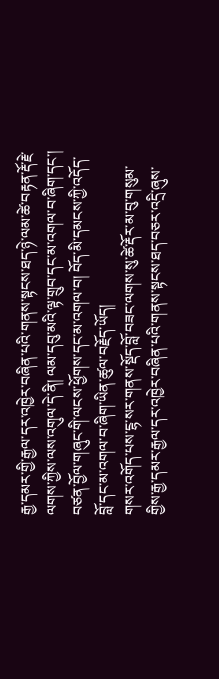རྒྱ་དམར་གྱི་རྒྱལ་དར་འཁྱེར་བཞིན་པའི་གནས་སྟངས་ཐད་ཉེ་ལམ་ཚེ་བརྟན་རྡོ་རྗེ་ལགས་ཀྱིས་ལས་འགུལ་དེ་ནི། ལམ་དབུ་མའི་ལྟ་གྲུབ་དང་མ་འགལ་བ་ཞིག་དང་། བཙན་བྱོལ་གཞུང་གི་ལངས་ཕྱོགས་དང་མ་འགལ་བ། བོད་མི་དམངས་ཀྱི་འདོད་བློ་དང་མ་འགལ་བ་ཞིག་ཡིན་ཚུལ་བརྗོད་ཡོད།
གསར་འགོད་པས་ངྷ་སར་གནས་སྡོད་བློ་བཟང་ལགས་སུ་ཚེ་རྡོར་མ་བུ་གསུམ་གྱིས་རྒྱ་དམར་རྒྱལ་དར་འཁྱེར་བཞིན་པའི་གནས་སྟངས་ཐད་བཅར་འདྲི་ཞུས་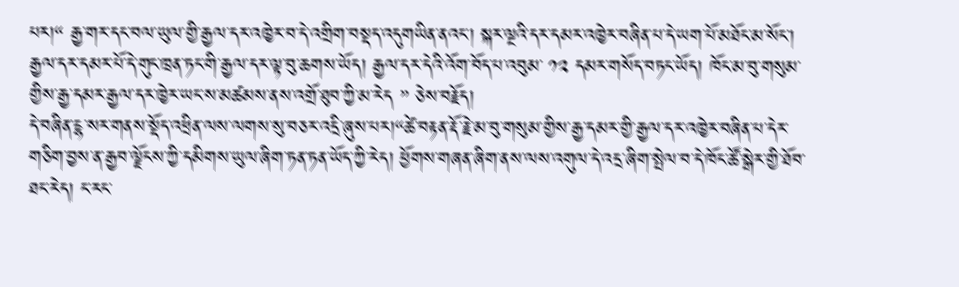པར།“ རྒྱ་གར་དང་བལ་ཡུལ་གྱི་རྒྱལ་དར་འཁྱེར་བ་དེ་འགྲིག་བསྡད་འདུགཡིན་ནའང་། སྐར་ལྔའི་དར་དམར་འཁྱེར་བཞིན་པ་དེ་ཡག་པོ་མཐོང་མ་སོང་། རྒྱལ་དར་དམར་པོ་དེ་གུང་ཁྲན་ཏང་གི་རྒྱལ་དར་ལྟ་བུ་ཆགས་ཡོད། རྒྱལ་དར་དེའི་འོག་བོད་པ་འབུམ་ ༡༢ དམར་གསོད་བཏང་ཡོད། ཁོང་མ་བུ་གསུམ་གྱིས་རྒྱ་དམར་རྒྱལ་དར་ཁྱེར་ཡང་ས་མཚམས་ནས་འགྲོ་ཐུབ་ཀྱི་མ་རེད ” ཅེས་བརྗོད།
དེ་བཞིན་ངྷ་སར་གནས་སྡོད་འཕྲིན་ལས་ལགས་སུ་བཅར་འདྲི་ཞུས་པར།“ཚེ་བརྟན་རྡོ་རྗེ་མ་བུ་གསུམ་གྱིས་རྒྱ་དམར་གྱི་རྒྱལ་དར་འཁྱེར་བཞིན་པ་དེར་གཅིག་བྱས་ན་རྒྱབ་ལྗོངས་ཀྱི་དམིགས་ཡུལ་ཞིག་ཏན་ཏན་ཡོད་ཀྱི་རེད། ཕྱོགས་གཞན་ཞིག་ནས་ལས་འགུལ་དེ་འདྲ་ཞིག་སྤེལ་བ་དེ་ཁོང་ཚོ་སྒེར་གྱི་ཐོབ་ཐང་རེད། ང་རང་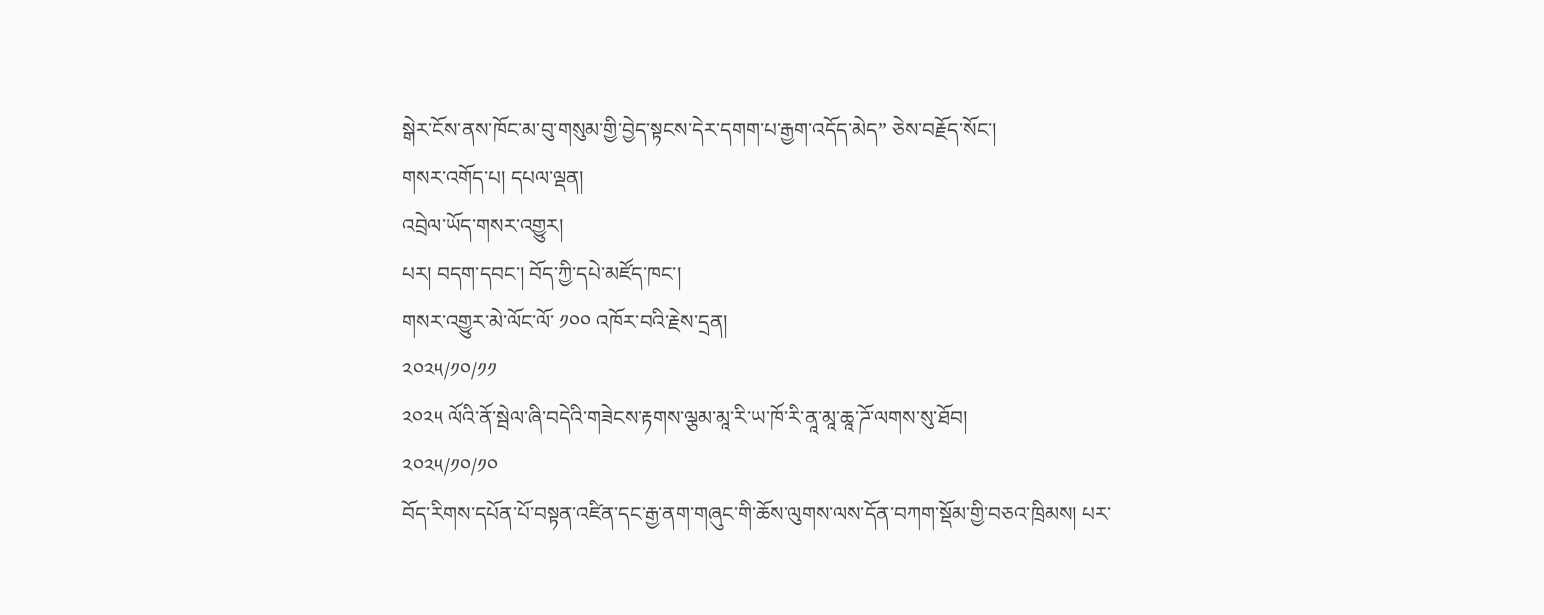སྒེར་ངོས་ནས་ཁོང་མ་བུ་གསུམ་གྱི་བྱེད་སྟངས་དེར་དགག་པ་རྒྱག་འདོད་མེད” ཅེས་བརྗོད་སོང་།
གསར་འགོད་པ། དཔལ་ལྡན།
འབྲེལ་ཡོད་གསར་འགྱུར།
པར། བདག་དབང་། བོད་ཀྱི་དཔེ་མཛོད་ཁང་།
གསར་འགྱུར་མེ་ལོང་ལོ་ ༡༠༠ འཁོར་བའི་རྗེས་དྲན།
༢༠༢༥/༡༠/༡༡
༢༠༢༥ ལོའི་ནོ་སྦེལ་ཞི་བདེའི་གཟེངས་རྟགས་ལྕམ་མཱ་རི་ཡ་ཁོ་རི་ནཱ་མཱ་ཆཱ་ཌོ་ལགས་སུ་ཐོབ།
༢༠༢༥/༡༠/༡༠
བོད་རིགས་དཔོན་པོ་བསྟན་འཛིན་དང་རྒྱ་ནག་གཞུང་གི་ཆོས་ལུགས་ལས་དོན་བཀག་སྡོམ་གྱི་བཅའ་ཁྲིམས། པར་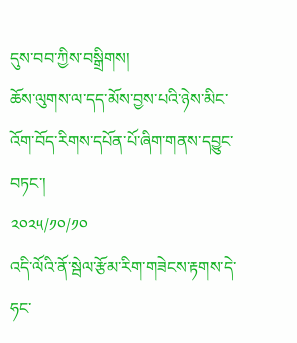དུས་བབ་ཀྱིས་བསྒྲིགས།
ཆོས་ལུགས་ལ་དད་མོས་བྱས་པའི་ཉེས་མིང་འོག་བོད་རིགས་དཔོན་པོ་ཞིག་གནས་དབྱུང་བཏང་།
༢༠༢༥/༡༠/༡༠
འདི་ལོའི་ནོ་སྦེལ་རྩོམ་རིག་གཟེངས་རྟགས་དེ་ཧང་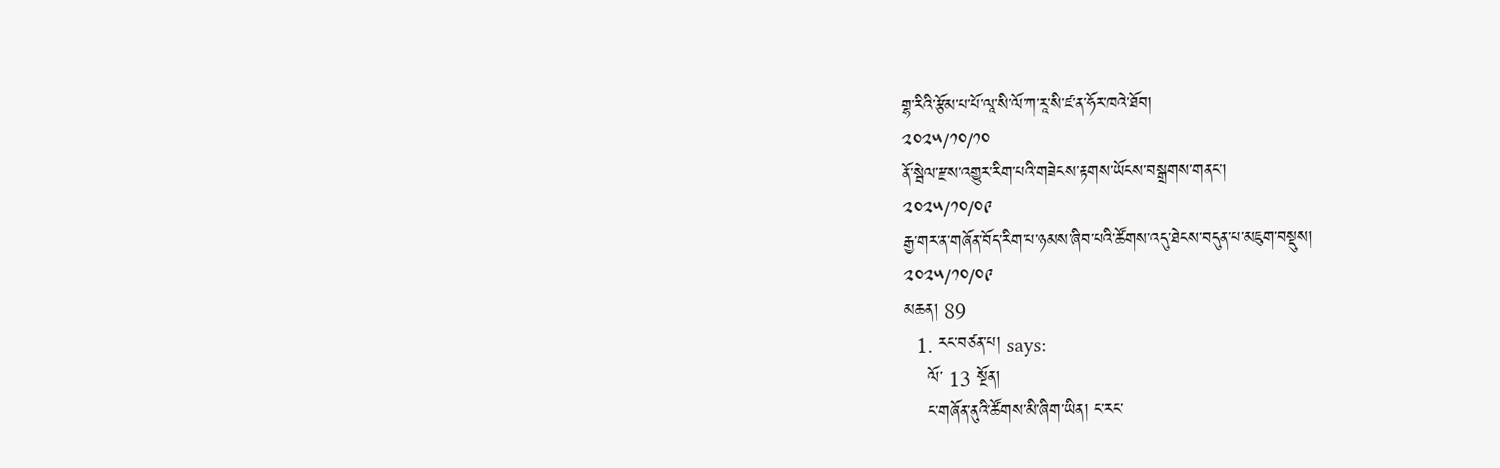གྷ་རིའི་རྩོམ་པ་པོ་ལཱ་སི་ལོ་ཀ་རཱ་སི་ཛ་ན་ཧོར་ཁའེ་ཐོབ།
༢༠༢༥/༡༠/༡༠
ནོ་སྦེལ་རྫས་འགྱུར་རིག་པའི་གཟེངས་རྟགས་ཡོངས་བསྒྲགས་གནང་།
༢༠༢༥/༡༠/༠༩
རྒྱ་གར་ན་གཞོན་བོད་རིག་པ་ཉམས་ཞིབ་པའི་ཚོགས་འདུ་ཐེངས་བདུན་པ་མཇུག་བསྡུས།
༢༠༢༥/༡༠/༠༩
མཆན། 89
  1. རང་བཙན་པ། says:
    ལོ་ 13 སྔོན།
    ང་གཞོན་ནུའི་ཚོགས་མི་ཞིག་ཡིན། ང་རང་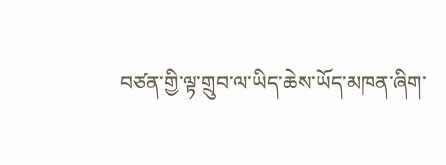བཙན་གྱི་ལྟ་གྲུབ་ལ་ཡིད་ཆེས་ཡོད་མཁན་ཞིག་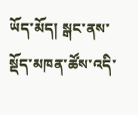ཡོད་མོད། སྒང་ནས་སྡོད་མཁན་ཚོས་འདི་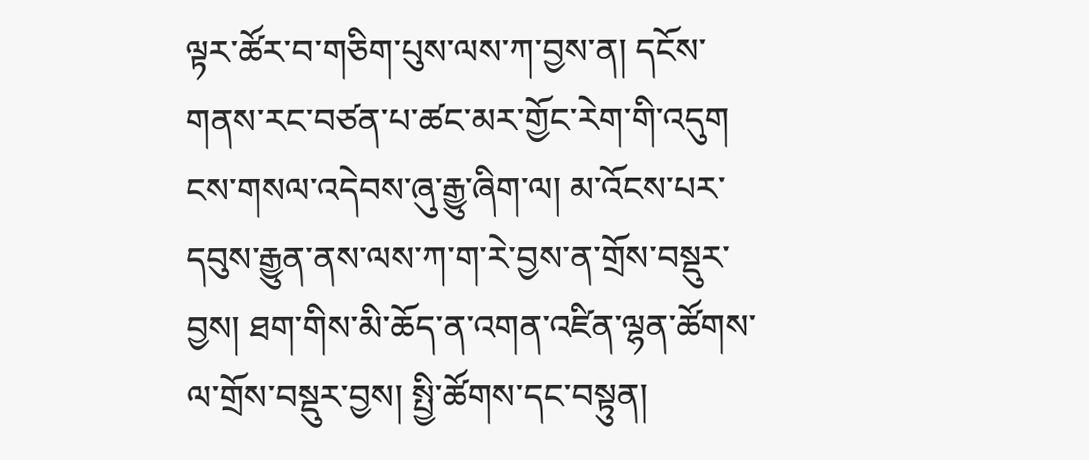ལྟར་ཚོར་བ་གཅིག་པུས་ལས་ཀ་བྱས་ན། དངོས་གནས་རང་བཙན་པ་ཚང་མར་གྱོང་རེག་གི་འདུག ངས་གསལ་འདེབས་ཞུ་རྒྱུ་ཞིག་ལ། མ་འོངས་པར་དབུས་རྒྱུན་ནས་ལས་ཀ་ག་རེ་བྱས་ན་གྲོས་བསྡུར་བྱས། ཐག་གིས་མི་ཆོད་ན་འགན་འཛིན་ལྷན་ཚོགས་ལ་གྲོས་བསྡུར་བྱས། སྤྱི་ཚོགས་དང་བསྟུན།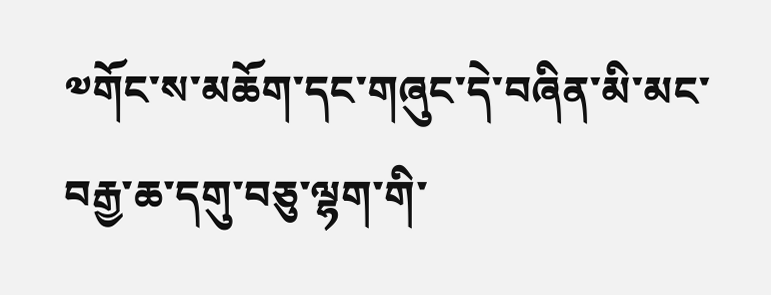༧གོང་ས་མཆོག་དང་གཞུང་དེ་བཞིན་མི་མང་བརྒྱ་ཆ་དགུ་བཅུ་ལྷག་གི་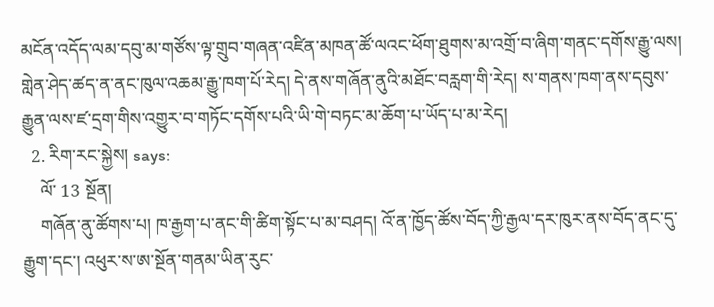མངོན་འདོད་ལམ་དབུ་མ་གཙོས་ལྟ་གྲུབ་གཞན་འཛིན་མཁན་ཚོ་ལའང་ཕོག་ཐུགས་མ་འགྲོ་བ་ཞིག་གནང་དགོས་རྒྱུ་ལས། གླེན་ཤེད་ཚད་ན་ནང་ཁུལ་འཆམ་རྒྱུ་ཁག་པོ་རེད། དེ་ནས་གཞོན་ནུའི་མཐོང་བརླག་གི་རེད། ས་གནས་ཁག་ནས་དབུས་རྒྱུན་ལས་ཛ་དྲག་གིས་འགྱུར་བ་གཏོང་དགོས་པའི་ཡི་གེ་བཏང་མ་ཆོག་པ་ཡོད་པ་མ་རེད།
  2. རིག་རང་སྐྱེས། says:
    ལོ་ 13 སྔོན།
    གཞོན་ནུ་ཚོགས་པ། ཁ་རྒྱག་པ་ནང་གི་ཚིག་སྟོང་པ་མ་བཤད། འོ་ན་ཁྱོད་ཚོས་བོད་ཀྱི་རྒྱལ་དར་ཁུར་ནས་བོད་ནང་དུ་རྒྱུག་དང་། འཕུར་ས་ཨ་སྔོན་གནམ་ཡིན་རུང་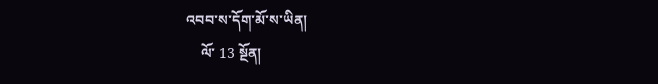འབབ་ས་དོག་མོ་ས་ཡིན།
    ལོ་ 13 སྔོན།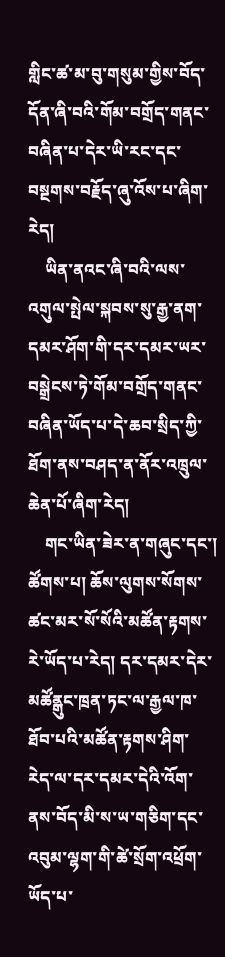གླིང་ཚ་མ་བུ་གསུམ་གྱིས་བོད་དོན་ཞི་བའི་གོམ་བགྲོད་གནང་བཞིན་པ་དེར་ཡི་རང་དང་བསྔགས་བརྗོད་ཞུ་འོས་པ་ཞིག་རེད།
    ཡིན་ནའང་ཞི་བའི་ལས་འགུལ་སྤེལ་སྐབས་སུ་རྒྱ་ནག་དམར་ཤོག་གི་དར་དམར་ཡར་བསྒྲེངས་ཏེ་གོམ་བགྲོད་གནང་བཞིན་ཡོད་པ་དེ་ཆབ་སྲིད་ཀྱི་ཐོག་ནས་བཤད་ན་ནོར་འཁྲུལ་ཆེན་པོ་ཞིག་རེད།
    གང་ཡིན་ཟེར་ན་གཞུང་དང་། ཚོགས་པ། ཆོས་ལུགས་སོགས་ཚང་མར་སོ་སོའི་མཚོན་རྟགས་རེ་ཡོད་པ་རེད། དར་དམར་དེར་མཚོནྒུང་ཁྲན་ཏང་ལ་རྒྱལ་ཁ་ཐོབ་པའི་མཚོན་རྟགས་ཤིག་རེད་ལ་དར་དམར་དེའི་འོག་ནས་བོད་མི་ས་ཡ་གཅིག་དང་འབུམ་ལྷག་གི་ཚེ་སྲོག་འཕྲོག་ཡོད་པ་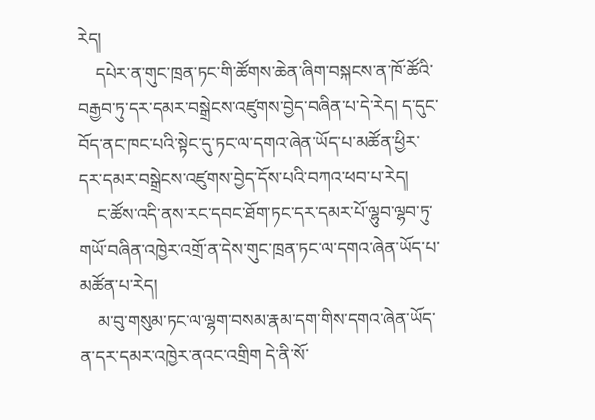རེད།
    དཔེར་ན་གུང་ཁྲན་ཏང་གི་ཚོགས་ཆེན་ཞིག་བསྐངས་ན་ཁོ་ཚོའི་བརྒྱབ་ཏུ་དར་དམར་བསྒྲེངས་འཛུགས་བྱེད་བཞིན་པ་དེ་རེད། ད་དུང་བོད་ནང་ཁང་པའི་སྟེང་དུ་ཏང་ལ་དགའ་ཞེན་ཡོད་པ་མཚོན་ཕྱིར་དར་དམར་བསྒྲེངས་འཛུགས་བྱེད་དོས་པའི་བཀའ་ཕབ་པ་རེད།
    ང་ཚོས་འདི་ནས་རང་དབང་ཐོག་ཏང་དར་དམར་པོ་ལྷུབ་ལྷབ་ཏུ་གཡོ་བཞིན་འཁྱེར་འགྲོ་ན་དེས་གུང་ཁྲན་ཏང་ལ་དགའ་ཞེན་ཡོད་པ་མཚོན་པ་རེད།
    མ་བུ་གསུམ་ཏང་ལ་ལྷག་བསམ་རྣམ་དག་གིས་དགའ་ཞེན་ཡོད་ན་དར་དམར་འཁྱེར་ནའང་འགྲིག དེ་ནི་སོ་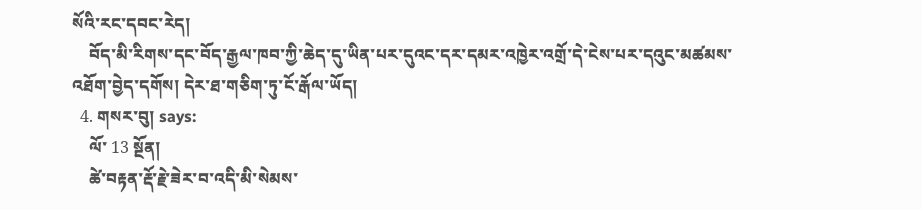སོའི་རང་དབང་རེད།
    བོད་མི་རིགས་དང་བོད་རྒྱལ་ཁབ་ཀྱི་ཆེད་དུ་ཡིན་པར་དུའང་དར་དམར་འཁྱེར་འགྲོ་དེ་ངེས་པར་དའུང་མཚམས་འཐོག་བྱེད་དགོས། དེར་ཐ་གཅིག་ཏུ་ངོ་རྒོལ་ཡོད།
  4. གསར་བུ། says:
    ལོ་ 13 སྔོན།
    ཚེ་བརྟན་རྡོ་རྗེ་ཟེར་བ་འདི་མི་སེམས་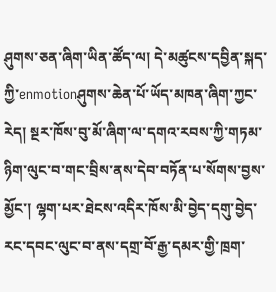ཤུགས་ཅན་ཞིག་ཡིན་ཚོད་ལ། དེ་མཚུངས་དབྱིན་སྐད་ཀྱི་enmotionཤུགས་ཆེན་པོ་ཡོད་མཁན་ཞིག་ཀྱང་རེད། སྔར་ཁོས་བུ་མོ་ཞིག་ལ་དགའ་རབས་ཀྱི་གཏམ་ཉིག་ལུང་བ་གང་བྲིས་ནས་དེབ་བཏོན་པ་སོགས་བྱས་མྱོང་། ལྷག་པར་ཐེངས་འདིར་ཁོས་མི་བྱེད་དགུ་བྱེད་རང་དབང་ལུང་བ་ནས་དགྲ་བོ་རྒྱ་དམར་གྱི་ཁྲག་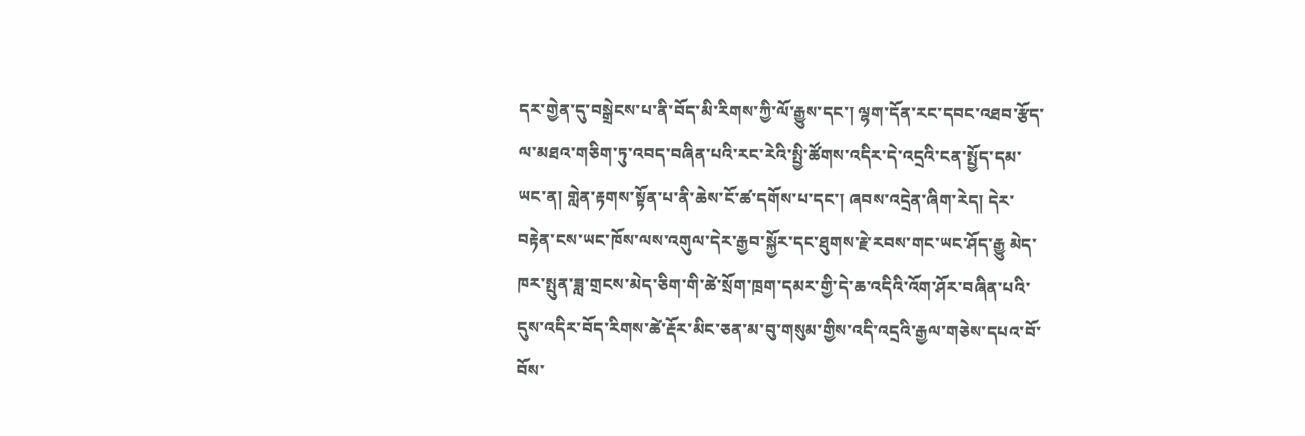དར་གྱེན་དུ་བསྒྲེངས་པ་ནི་བོད་མི་རིགས་ཀྱི་ལོ་རྒྱུས་དང་། ལྷག་དོན་རང་དབང་འཐབ་རྩོད་ལ་མཐའ་གཅིག་ཏུ་འབད་བཞིན་པའི་རང་རེའི་སྤྱི་ཚོགས་འདིར་དེ་འདྲའི་ངན་སྤྱོད་དམ་ཡང་ན། གླེན་རྟགས་སྟོན་པ་ནི་ཆེས་ངོ་ཚ་དགོས་པ་དང་། ཞབས་འདྲེན་ཞིག་རེད། དེར་བརྟེན་ངས་ཡང་ཁོས་ལས་འགུལ་དེར་རྒྱབ་སྐྱོར་དང་ཐུགས་རྗེ་རབས་གང་ཡང་ཤོད་རྒྱུ མེད་ཁར་སྤུན་ཟླ་གྲངས་མེད་ཅིག་གི་ཚེ་སྲོག་ཁྲག་དམར་གྱི་དེ་ཆ་འདིའི་འོག་ཤོར་བཞིན་པའི་དུས་འདིར་བོད་རིགས་ཚེ་རྡོར་མིང་ཅན་མ་བུ་གསུམ་གྱིས་འདི་འདྲའི་རྒྱལ་གཅེས་དཔའ་བོ་བོས་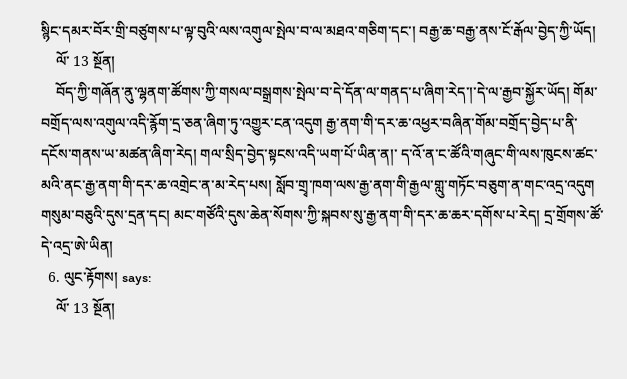སྙིང་དམར་བོར་གྲི་བཙུགས་པ་ལྟ་བུའི་ལས་འགུལ་སྤེལ་བ་ལ་མཐའ་གཅིག་དང་། བརྒྱ་ཆ་བརྒྱ་ནས་ངོ་རྒོལ་བྱེད་ཀྱི་ཡོད།
    ལོ་ 13 སྔོན།
    བོད་ཀྱི་གཞོན་ནུ་ལྷནག་ཚོགས་ཀྱི་གསལ་བསྒྲགས་སྤེལ་བ་དེ་དོན་ལ་གནད་པ་ཞིག་རེད་།་དེ་ལ་རྒྱབ་སྐྱོར་ཡོད། གོམ་བགྲོད་ལས་འགུལ་འདི་རྙོག་དྲ་ཅན་ཞིག་ཏུ་འགྱུར་ངན་འདུག རྒྱ་ནག་གི་དར་ཆ་འཕྱར་བཞིན་གོམ་བགྲོད་བྱེད་པ་ནི་དངོས་གནས་ཡ་མཚན་ཞིག་རེད། གལ་སྲིད་བྱེད་སྟངས་འདི་ཡག་པོ་ཡིན་ན།་ ད་འོ་ན་ང་ཚོའི་གཞུང་གི་ལས་ཁུངས་ཚང་མའི་ནང་རྒྱ་ནག་གི་དར་ཆ་འགྲེང་ན་མ་རེད་པས། སློབ་གྲྭ་ཁག་ལས་རྒྱ་ནག་གི་རྒྱལ་གླུ་གཏོང་བཅུག་ན་གང་འདྲ་འདུག གསུམ་བཅུའི་དུས་དྲན་དང། མང་གཙོའི་དུས་ཆེན་སོགས་ཀྱི་སྐབས་སུ་རྒྱ་ནག་གི་དར་ཆ་ཆར་དགོས་པ་རེད། དྲ་གྲོགས་ཚོ་དེ་འདྲ་ཨེ་ཡིན།
  6. ལུང་རྟོགས། says:
    ལོ་ 13 སྔོན།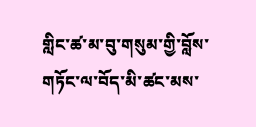གླིང་ཚ་མ་བུ་གསུམ་གྱི་བློས་གཏོང་ལ་བོད་མི་ཚང་མས་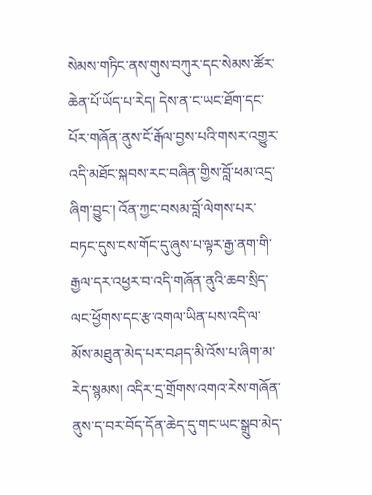སེམས་གཏིང་ནས་གུས་བཀུར་དང་སེམས་ཚོར་ཆེན་པོ་ཡོད་པ་རེད། དེས་ན་ང་ཡང་ཐོག་དང་པོར་གཞོན་ནུས་ངོ་རྒོལ་བྱས་པའི་གསར་འགྱུར་འདི་མཐོང་སྐབས་རང་བཞིན་གྱིས་བློ་ཕམ་འདྲ་ཞིག་བྱུང་། འོན་ཀྱང་བསམ་བློ་ལེགས་པར་བཏང་དུས་ངས་གོང་དུ་ཞུས་པ་ལྟར་རྒྱ་ནག་གི་རྒྱལ་དར་འཕྱར་བ་འདི་གཞོན་ནུའི་ཆབ་སྲིད་ལང་ཕྱོགས་དང་རྩ་འགལ་ཡིན་པས་འདི་ལ་མོས་མཐུན་མེད་པར་བཤད་མི་འོས་པ་ཞིག་མ་རེད་སྙམས། འདིར་དྲ་གྲོགས་འགའ་རེས་གཞོན་ནུས་ད་བར་བོད་དོན་ཆེད་དུ་གང་ཡང་སྒྲུབ་མེད་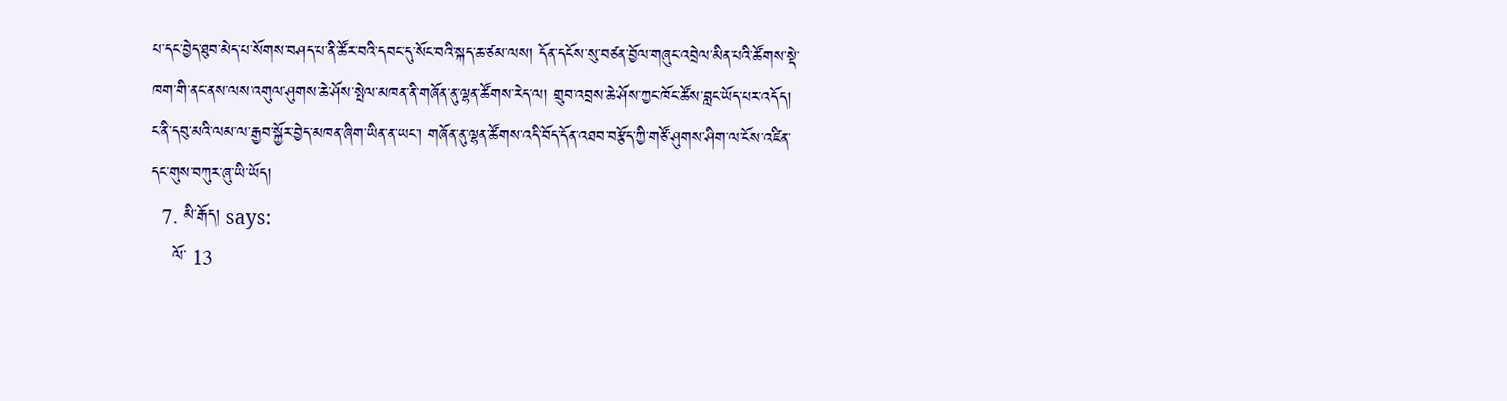པ་དང་བྱེད་ཐུབ་མེད་པ་སོགས་བཤད་པ་ནི་ཚོར་བའི་དབང་དུ་སོང་བའི་སྐད་ཆ་ཙམ་ལས། དོན་དངོས་སུ་བཙན་བྱོལ་གཞུང་འབྲེལ་མིན་པའི་ཚོགས་སྡེ་ཁག་གི་ནང་ནས་ལས་འགུལ་ཤུགས་ཆེ་ཤོས་སྤེལ་མཁན་ནི་གཞོན་ནུ་ལྷན་ཚོགས་རེད་ལ། གྲུབ་འབྲས་ཆེ་ཤོས་ཀྱང་ཁོང་ཚོས་བླང་ཡོད་པར་འདོད། ང་ནི་དབུ་མའི་ལམ་ལ་རྒྱབ་སྐྱོར་བྱེད་མཁན་ཞིག་ཡིན་ན་ཡང་། གཞོན་ནུ་ལྷན་ཚོགས་འདི་བོད་དོན་འཐབ་བརྩོད་ཀྱི་གཙོ་ཤུགས་ཤིག་ལ་ངོས་འཛིན་དང་གུས་བཀུར་ཞུ་ཡི་ཡོད།
  7. མི་རྒོད། says:
    ལོ་ 13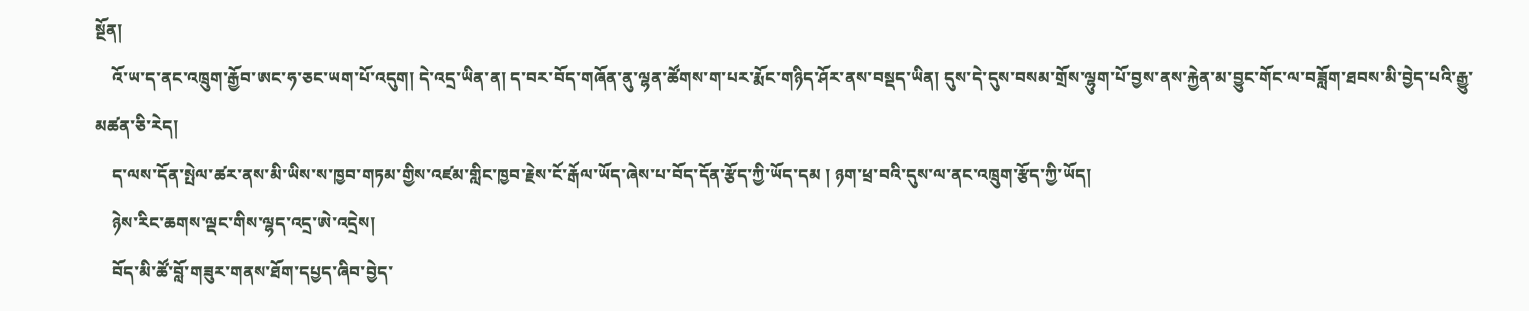སྔོན།
    འོ་ཡ་ད་ནང་འཁྲུག་རྒྱོབ་ཨང་ཧ་ཅང་ཡག་པོ་འདུག། དེ་འདྲ་ཡིན་ན། ད་བར་བོད་གཞོན་ནུ་ལྷན་ཚོགས་ག་པར་རྨོང་གཉིད་ཤོར་ནས་བསྡད་ཡིན། དུས་དེ་དུས་བསམ་གྲོས་ལྷུག་པོ་བྱས་ནས་རྐྱེན་མ་བྱུང་གོང་ལ་བཟློག་ཐབས་མི་བྱེད་པའི་རྒྱུ་མཚན་ཅི་རེད།
    ད་ལས་དོན་སྤེལ་ཚར་ནས་མི་ཡིས་ས་ཁྱབ་གཏམ་གྱིས་འཛམ་གླིང་ཁྱབ་རྗེས་ངོ་རྒོལ་ཡོད་ཞེས་པ་བོད་དོན་རྩོད་ཀྱི་ཡོད་དམ ། ཉག་ཕྲ་བའི་དུས་ལ་ནང་འཁྲུག་རྩོད་ཀྱི་ཡོད།
    ཉེས་རིང་ཆགས་ལྡང་གིས་ལྷད་འདྲ་ཨེ་འདྲེས།
    བོད་མི་ཚོ་བློ་གཟུར་གནས་ཐོག་དཔྱད་ཞིབ་བྱེད་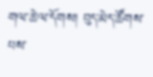གལ་ཆེ་ལ་དོགས། བུད་མེད་ཚོགས་པས་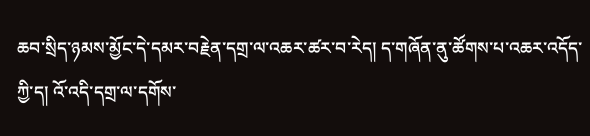ཆབ་སྲིད་ཉམས་མྱོང་དེ་དམར་བརྗེན་དགྲ་ལ་འཆར་ཚར་བ་རེད། ད་གཞོན་ནུ་ཚོགས་པ་འཆར་འདོད་ཀྱི་ད། འོ་འདི་དགྲ་ལ་དགོས་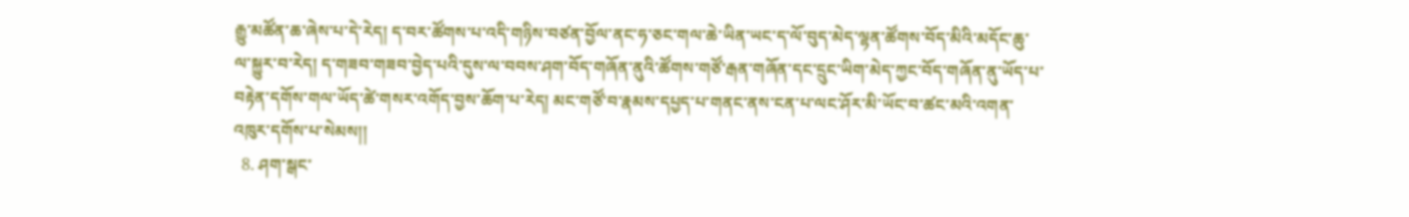རྒྱུ་མཚོན་ཆ་ཞེས་པ་དེ་རེད། ད་བར་ཚོགས་པ་འདི་གཉིས་བཙན་བྱོལ་ནང་ཧ་ཅང་གལ་ཆེ་ཡིན་ཡང་ད་ལོ་བུད་མེད་ལྷན་ཚོགས་བོད་མིའི་མདོང་ཆུ་ལ་སྐྱུར་བ་རེད། ད་གཟབ་གཟབ་བྱེད་པའི་དུས་ལ་བབས་ཤག་བོད་གཞོན་ནུའི་ཚོགས་གཙོ་རྒན་གཞོན་དང་དྲུང་ཡིག་མེད་ཀྱང་བོད་གཞོན་ནུ་ཡོད་པ་བརྟེན་དགོས་གལ་ཡོད་ཚེ་གསར་འགོད་བྱས་ཆོག་པ་རེད། མང་གཙོ་བ་རྣམས་དཔྱད་པ་གནང་ནས་ངན་པ་ལང་ཤོར་མི་ཡོང་བ་ཚང་མའི་འགན་འཁུར་དགོས་པ་སེམས།།
  8. ཤག་སྒང་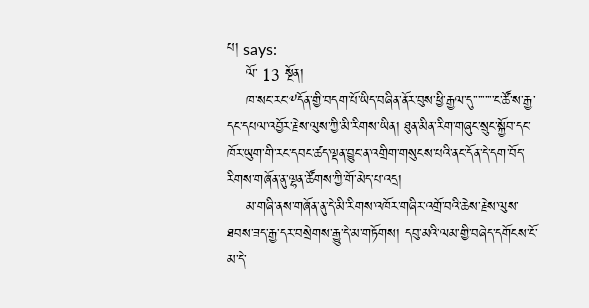པ། says:
    ལོ་ 13 སྔོན།
    ཁ་སང་རང་༸དོན་གྱི་བདག་པོ་ཡིད་བཞིན་ནོར་བུས་ཕྱི་རྒྱལ་དུ་་་་་་་་་ང་ཚོ་ས་རྒྱ་དང་དཔལ་འབྱོར་རྗེས་ལུས་ཀྱི་མི་རིགས་ཡིན། ཐུན་མིན་རིག་གཞུང་སྲུང་སྐྱོབ་དང་ཁོར་ཡུག་གི་རང་དབང་ཚད་ལྡན་བྱུང་ན་འགྲིག་གསུངས་པའི་ནང་དོན་དེ་དག་བོད་རིགས་གཞོན་ནུ་ལྷན་ཚོགས་ཀྱི་གོ་མེད་པ་འདྲ།
    མ་གཞི་ནས་གཞོན་ནུ་དེ་མི་རིགས་འཁོར་གཞིར་འགྲོ་བའི་ཆེས་རྗེས་ལུས་ཐབས་ཟད་རྒྱ་དར་བསྲེགས་རྒྱུ་དེ་མ་གཏོགས། དབུ་མའི་ལམ་གྱི་བཞེད་དགོངས་ངོ་མ་དེ་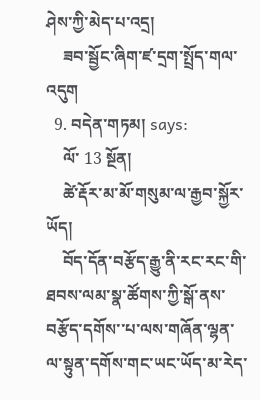ཤེས་ཀྱི་མེད་པ་འདྲ།
    ཟབ་སྦྱོང་ཞིག་ཛ་དྲག་སྤྲོད་གལ་འདུག
  9. བདེན་གཏམ། says:
    ལོ་ 13 སྔོན།
    ཚེ་རྡོར་མ་མོ་གསུམ་ལ་རྒྱབ་སྐྱོར་ཡོད།
    བོད་དོན་བརྩོད་རྒྱུ་ནི་རང་རང་གི་ཐབས་ལམ་སྣ་ཚོགས་ཀྱི་སྒོ་ནས་བརྩོད་དགོས་་པ་ལས་གཞོན་ལྷན་ལ་སྟུན་དགོས་གང་ཡང་ཡོད་མ་རེད་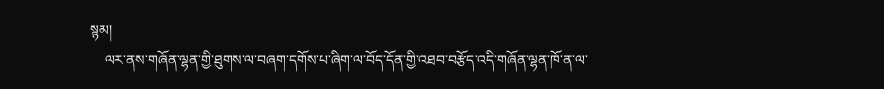སྙམ།
    ལར་ནས་གཞོན་ལྷན་གྱི་ཐུགས་ལ་བཞག་དགོས་པ་ཞིག་ལ་བོད་དོན་གྱི་འཐབ་བརྩོད་འདི་གཞོན་ལྷན་ཁོ་ན་ལ་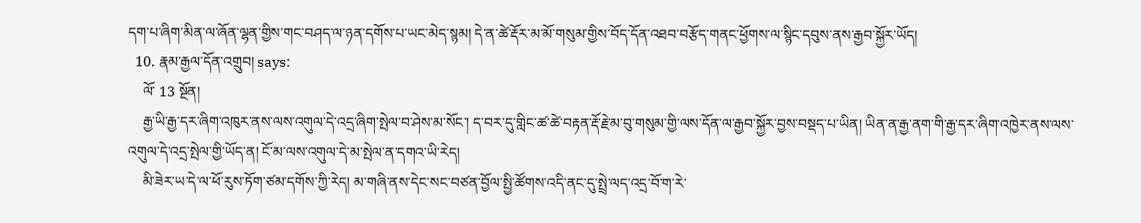དག་པ་ཞིག་མིན་ལ་ཞོན་ལྷན་གྱིས་གང་བཤད་ལ་ཉན་དགོས་པ་ཡང་མེད་སྙམ། དེ་ན་ཚེ་རྡོར་མ་མོ་གསུམ་གྱིས་བོད་དོན་འཐབ་བརྩོད་གནང་ཕྱོགས་ལ་སྙིང་དབུས་ནས་རྒྱབ་སྐྱོར་ཡོད།
  10. རྣམ་རྒྱལ་དོན་འགྲུབ། says:
    ལོ་ 13 སྔོན།
    རྒྱ་ཡི་རྒྱ་དར་ཞིག་འཁུར་ནས་ལས་འགུལ་དེ་འདྲ་ཞིག་སྤེལ་བ་ཤེས་མ་སོང་། ད་བར་དུ་གླིང་ཚ་ཚེ་བརྟན་རྡོ་རྗེ་མ་བུ་གསུམ་གྱི་ལས་དོན་ལ་རྒྱབ་སྐྱོར་བྱས་བསྡད་པ་ཡིན། ཡིན་ན་རྒྱ་ནག་གི་རྒྱ་དར་ཞིག་འཁྱེར་ནས་ལས་འགུལ་དེ་འདྲ་སྤེལ་གྱི་ཡོད་ན། ངོ་མ་ལས་འགུལ་དེ་མ་སྤེལ་ན་དགའ་ཡི་རེད།
    མི་ཟེར་ཡ་དེ་ལ་ཕོ་རུས་ཏོག་ཙམ་དགོས་ཀྱི་རེད། མ་གཞི་ནས་དེང་སང་བཙན་བྱོལ་སྤྱི་ཚོགས་འདི་ནང་དུ་སྤྲེ་ལད་འདྲ་བོ་ག་རེ་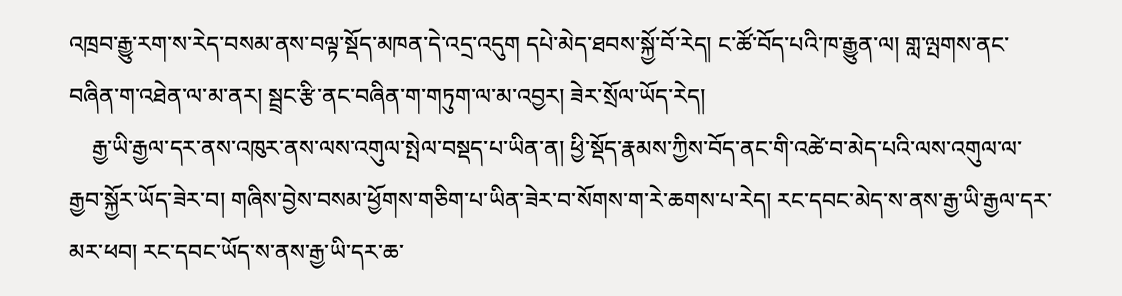འཁྲབ་རྒྱུ་རག་ས་རེད་བསམ་ནས་བལྟ་སྡོད་མཁན་དེ་འདྲ་འདུག དཔེ་མེད་ཐབས་སྐྱོ་བོ་རེད། ང་ཚོ་བོད་པའི་ཁ་རྒྱུན་ལ། གླ་ལྤགས་ནང་བཞིན་ག་འཐེན་ལ་མ་ནར། སྦྲང་རྩི་ནང་བཞིན་ག་གཏུག་ལ་མ་འབྱར། ཟེར་སྲོལ་ཡོད་རེད།
    རྒྱ་ཡི་རྒྱལ་དར་ནས་འཁུར་ནས་ལས་འགུལ་སྤེལ་བསྡད་པ་ཡིན་ན། ཕྱི་སྡོད་རྣམས་ཀྱིས་བོད་ནང་གི་འཚེ་བ་མེད་པའི་ལས་འགུལ་ལ་རྒྱབ་སྐྱོར་ཡོད་ཟེར་བ། གཞིས་བྱེས་བསམ་ཕྱོགས་གཅིག་པ་ཡིན་ཟེར་བ་སོགས་ག་རེ་ཆགས་པ་རེད། རང་དབང་མེད་ས་ནས་རྒྱ་ཡི་རྒྱལ་དར་མར་ཕབ། རང་དབང་ཡོད་ས་ནས་རྒྱ་ཡི་དར་ཆ་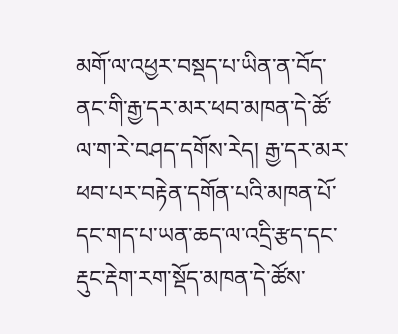མགོ་ལ་འཕྱར་བསྡད་པ་ཡིན་ན་བོད་ནང་གི་རྒྱ་དར་མར་ཕབ་མཁན་དེ་ཚོ་ལ་ག་རེ་བཤད་དགོས་རེད། རྒྱ་དར་མར་ཕབ་པར་བརྟེན་དགོན་པའི་མཁན་པོ་དང་གད་པ་ཡན་ཆད་ལ་འདྲི་རྩད་དང་རྡུང་རྡེག་རག་སྡོད་མཁན་དེ་ཚོས་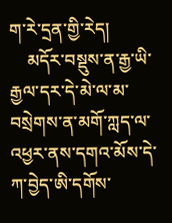ག་རེ་དྲན་གྱི་རེད།
    མདོར་བསྡུས་ན་རྒྱ་ཡི་རྒྱལ་དར་དེ་མེ་ལ་མ་བསྲེགས་ན་མགོ་ཀླད་ལ་འཕྱར་ནས་དགའ་མོས་དེ་ཀ་བྱེད་ཨི་དགོས་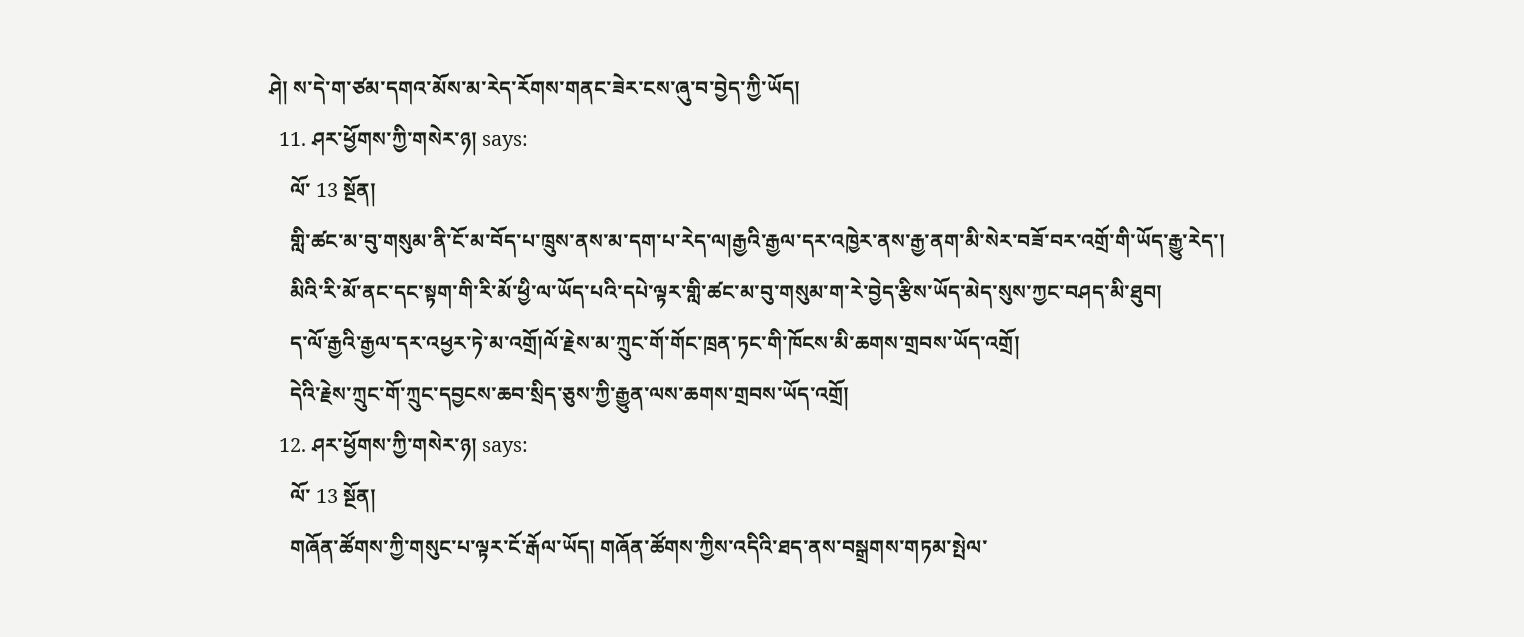ཤེ། ས་དེ་ག་ཙམ་དགའ་མོས་མ་རེད་རོགས་གནང་ཟེར་ངས་ཞུ་བ་བྱེད་ཀྱི་ཡོད།
  11. ཤར་ཕྱོགས་ཀྱི་གསེར་ཉ། says:
    ལོ་ 13 སྔོན།
    གླི་ཚང་མ་བུ་གསུམ་ནི་ངོ་མ་བོད་པ་ཁྲུས་ནས་མ་དག་པ་རེད་ལ།རྒྱའི་རྒྱལ་དར་འཁྱེར་ནས་རྒྱ་ནག་མི་སེར་བཟོ་བར་འགྲོ་གི་ཡོད་རྒྱུ་རེད་།
    མིའི་རི་མོ་ནང་དང་སྟག་གི་རི་མོ་ཕྱི་ལ་ཡོད་པའི་དཔེ་ལྟར་གླི་ཚང་མ་བུ་གསུམ་ག་རེ་བྱེད་རྩིས་ཡོད་མེད་སུས་ཀྱང་བཤད་མི་ཐུབ།
    ད་ལོ་རྒྱའི་རྒྱལ་དར་འཕྱར་ཏེ་མ་འགྲོ།ལོ་རྗེས་མ་ཀྲུང་གོ་གོང་ཁྲན་ཏང་གི་ཁོངས་མི་ཆགས་གྲབས་ཡོད་འགྲོ།
    དེའི་རྗེས་ཀྲུང་གོ་ཀྲུང་དབྱངས་ཆབ་སྲིད་ཅུས་ཀྱི་རྒྱུན་ལས་ཆགས་གྲབས་ཡོད་འགྲོ།
  12. ཤར་ཕྱོགས་ཀྱི་གསེར་ཉ། says:
    ལོ་ 13 སྔོན།
    གཞོན་ཚོགས་ཀྱི་གསུང་པ་ལྟར་ངོ་རྒོལ་ཡོད། གཞོན་ཚོགས་ཀྱིས་འདིའི་ཐད་ནས་བསྒྲགས་གཏམ་སྤེལ་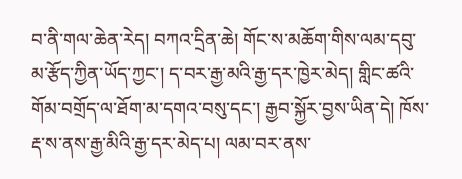བ་ནི་གལ་ཆེན་རེད། བཀའ་དྲིན་ཆེ། གོང་ས་མཆོག་གིས་ལམ་དབུ་མ་རྩོད་ཀྱིན་ཡོད་ཀྱང་། ད་བར་རྒྱ་མའི་རྒྱ་དར་ཁྱེར་མེད། གླིང་ཚའི་གོམ་བགྲོད་ལ་ཐོག་མ་དགའ་བསུ་དང་། རྒྱབ་སྐྱོར་བྱས་ཡིན་དེ། ཁོས་རྡ་ས་ནས་རྒྱ་མིའི་རྒྱ་དར་མེད་པ། ལམ་བར་ནས་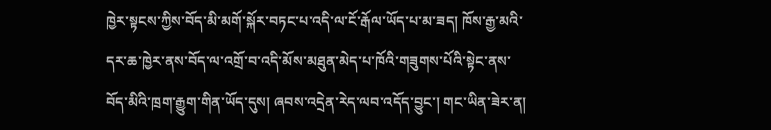ཁྱེར་སྟངས་ཀྱིས་བོད་མི་མགོ་སྐོར་བཏང་པ་འདི་ལ་ངོ་རྒོལ་ཡོད་པ་མ་ཟད། ཁོས་རྒྱ་མའི་དར་ཆ་ཁྱེར་ནས་བོད་ལ་འགྲོ་བ་འདི་མོས་མཐུན་མེད་པ་ཁོའི་གཟུགས་པོའི་སྟེང་ནས་བོད་མིའི་ཁྲག་རྒྱུག་གིན་ཡོད་དུས། ཞབས་འདྲེན་རེད་ལབ་འདོད་བྱུང་། གང་ཡིན་ཟེར་ན།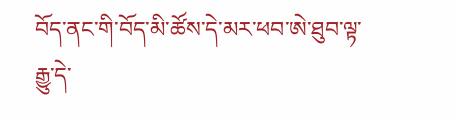བོད་ནང་གི་བོད་མི་ཚོས་དེ་མར་ཕབ་ཨེ་ཐུབ་ལྟ་རྒྱུ་དེ་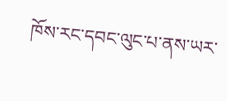ཁོས་རང་དབང་ལུང་པ་ནས་ཡར་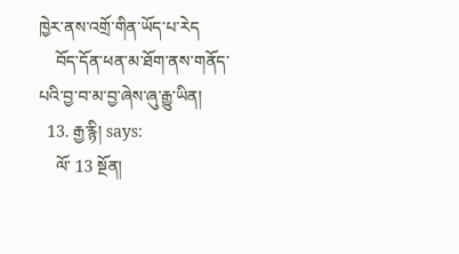ཁྱེར་ནས་འགྲོ་གིན་ཡོད་པ་རེད
    བོད་དོན་ཕན་མ་ཐོག་ནས་གནོད་པའི་བྱ་བ་མ་བྱ་ཞེས་ཞུ་རྒྱུ་ཡིན།
  13. རྒྱ་རྙི། says:
    ལོ་ 13 སྔོན།